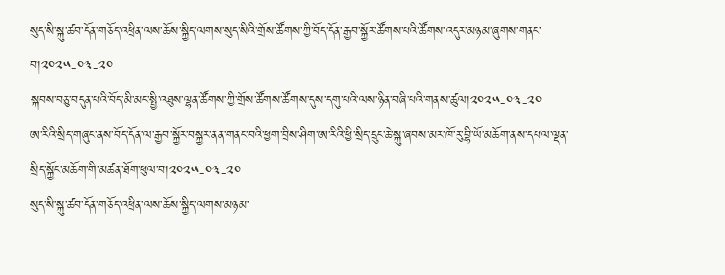སུད་སི་སྐུ་ཚབ་དོན་གཅོད་འཕྲིན་ལས་ཆོས་སྐྱིད་ལགས་སུད་སིའི་གྲོས་ཚོགས་ཀྱི་བོད་དོན་རྒྱབ་སྐྱོར་ཚོགས་པའི་ཚོགས་འདུར་མཉམ་ཞུགས་གནང་བ།༢༠༢༥-༠༣-༢༠
སྐབས་བཅུ་བདུན་པའི་བོད་མི་མང་སྤྱི་འཐུས་ལྷན་ཚོགས་ཀྱི་གྲོས་ཚོགས་ཚོགས་དུས་དགུ་པའི་ལས་ཉིན་བཞི་པའི་གནས་ཚུལ།༢༠༢༥-༠༣-༢༠
ཨ་རིའི་སྲིད་གཞུང་ནས་བོད་དོན་ལ་རྒྱབ་སྐྱོར་བསྐྱར་ནན་གནང་བའི་ཕྱག་བྲིས་ཤིག་ཨ་རིའི་ཕྱི་སྲིད་དྲུང་ཆེ་སྐུ་ཞབས་མར་ཁོ་རུ་བྷི་ཡོ་མཆོག་ནས་དཔལ་ལྡན་སྲིད་སྐྱོང་མཆོག་གི་མཚན་ཐོག་ཕུལ་བ།༢༠༢༥-༠༣-༢༠
སུད་སི་སྐུ་ཚབ་དོན་གཅོད་འཕྲིན་ལས་ཆོས་སྐྱིད་ལགས་མཉམ་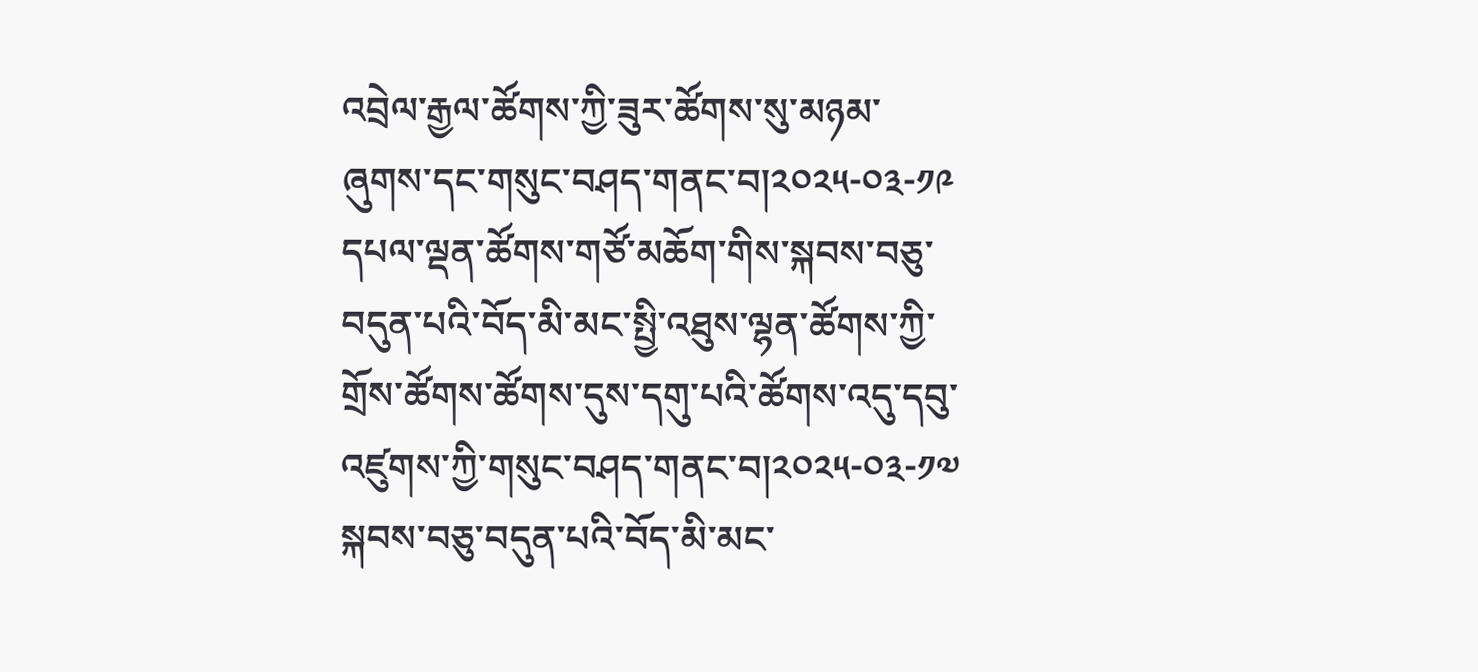འབྲེལ་རྒྱལ་ཚོགས་ཀྱི་ཟུར་ཚོགས་སུ་མཉམ་ཞུགས་དང་གསུང་བཤད་གནང་བ།༢༠༢༥-༠༣-༡༩
དཔལ་ལྡན་ཚོགས་གཙོ་མཆོག་གིས་སྐབས་བཅུ་བདུན་པའི་བོད་མི་མང་སྤྱི་འཐུས་ལྷན་ཚོགས་ཀྱི་གྲོས་ཚོགས་ཚོགས་དུས་དགུ་པའི་ཚོགས་འདུ་དབུ་འཛུགས་ཀྱི་གསུང་བཤད་གནང་བ།༢༠༢༥-༠༣-༡༧
སྐབས་བཅུ་བདུན་པའི་བོད་མི་མང་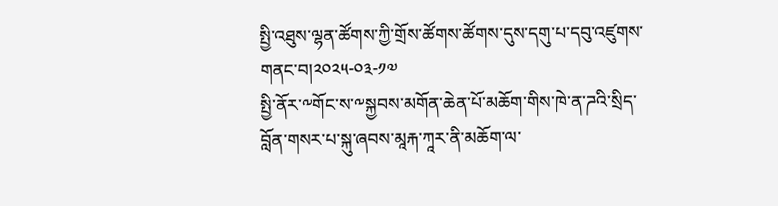སྤྱི་འཐུས་ལྷན་ཚོགས་ཀྱི་གྲོས་ཚོགས་ཚོགས་དུས་དགུ་པ་དབུ་འཛུགས་གནང་བ།༢༠༢༥-༠༣-༡༧
སྤྱི་ནོར་༸གོང་ས་༸སྐྱབས་མགོན་ཆེན་པོ་མཆོག་གིས་ཁེ་ན་ཌའི་སྲིད་བློན་གསར་པ་སྐུ་ཞབས་མཱརྐ་ཀཱར་ནི་མཆོག་ལ་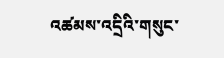འཚམས་འདྲིའི་གསུང་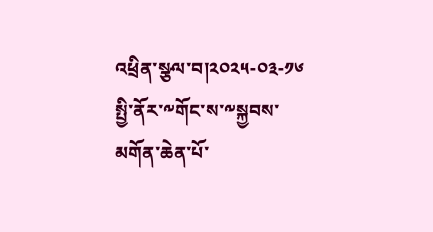འཕྲིན་སྩལ་བ།༢༠༢༥-༠༣-༡༦
སྤྱི་ནོར་༸གོང་ས་༸སྐྱབས་མགོན་ཆེན་པོ་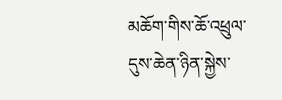མཆོག་གིས་ཆོ་འཕྲུལ་དུས་ཆེན་ཉིན་སྐྱེས་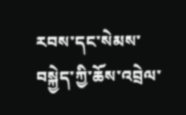རབས་དང་སེམས་བསྐྱེད་ཀྱི་ཆོས་འབྲེལ་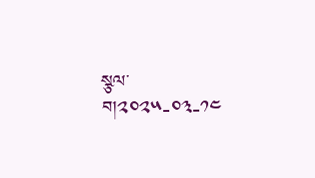སྩལ་བ།༢༠༢༥-༠༣-༡༤